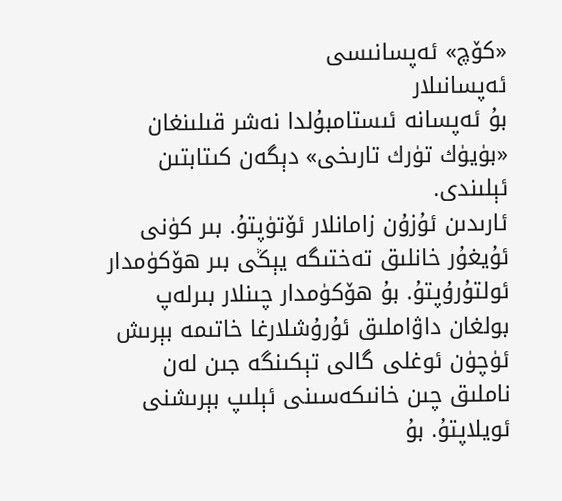«كۆچ» ئەپسانىسى
ئەپسانىلار
بۇ ئەپسانە ئىستامبۇلدا نەشر قىلىنغان «بۈيۈك تۈرك تارىخى» دېگەن كىتابتىن ئېلىندى.
ئارىدىن ئۇزۇن زامانلار ئۆتۈپتۇ. بىر كۈنى ئۇيغۇر خانلىق تەختىگە يېڭى بىر ھۆكۈمدار ئولتۇرۇپتۇ. بۇ ھۆكۈمدار چىنلار بىرلەپ بولغان داۋاملىق ئۇرۇشلارغا خاتىمە بېرىش ئۈچۈن ئوغلى گالى تېكىنگە جىن لەن ناملىق چىن خانىكەسىنى ئېلىپ بېرىشنى ئويلاپتۇ. بۇ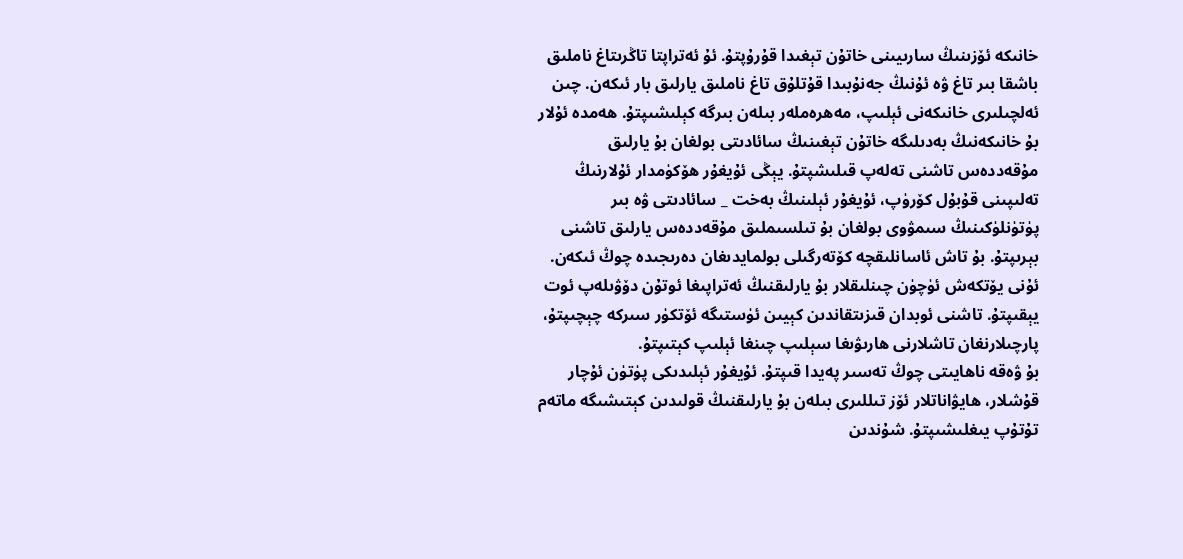خانىكە ئۆزىنىڭ سارىيىنى خاتۇن تېغىدا قۇرۇپتۇ. ئۇ ئەتراپتا تاڭرىتاغ ناملىق باشقا بىر تاغ ۋە ئۇنىڭ جەنۇبىدا قۇتلۇق تاغ ناملىق يارلىق بار ئىكەن. چىن ئەلچىلىرى خانىكەنى ئېلىپ، مەھرەملەر بىلەن بىرگە كېلىشىپتۇ. ھەمدە ئۇلار بۇ خانىكەنىڭ بەدىلىگە خاتۇن تېغىنىڭ سائادىتى بولغان بۇ يارلىق مۇقەددەس تاشنى تەلەپ قىلىشپتۇ. يېڭى ئۇيغۇر ھۆكۈمدار ئۇلارنىڭ تەلىپىنى قۇبۇل كۆرۈپ، ئۇيغۇر ئېلىنىڭ بەخت _ سائادىتى ۋە بىر پۈتۈنلۈكىنىڭ سىمۋوى بولغان بۇ تىلسىملىق مۇقەددەس يارلىق تاشنى بېرىپتۇ. بۇ تاش ئاسانلىقچە كۆتەرگىلى بولمايدىغان دەرىجىدە چوڭ ئىكەن. ئۇنى يۆتكەش ئۈچۈن چىنلىقلار بۇ يارلىقنىڭ ئەتراپىغا ئوتۇن دۆۋىلەپ ئوت يېقىپتۇ. تاشنى ئوبدان قىزىتقاندىن كېيىن ئۈستىگە ئۆتكۈر سىركە چېچىپتۇ، پارچىلارنغان تاشلارنى ھارىۋىغا سېلىپ چىنغا ئېلىپ كېتىپتۇ.
بۇ ۋەقە ناھايىتى چوڭ تەسىر پەيدا قىپتۇ. ئۇيغۇر ئېلىدىكى پۈتۈن ئۇچار قۇشلار، ھايۋاناتلار ئۆز تىللىرى بىلەن بۇ يارلىقنىڭ قولىدىن كېتىشىگە ماتەم تۇتۇپ يىغلىشىپتۇ. شۇندىن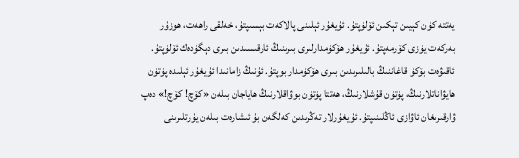يەتتە كۈن كېيىن تېكىن ئۆلۈپتۇ. ئۇيغۇر ئېلىنى پالاكەت بېسىپتۇ، خەلقى راھەت، ھوزۇر بەركەت يۈزى كۆرمەپتۇ. ئۇيغۇر ھۆكۈمدارلىرى بىرىنىڭ ئارقىسىدىن بىرى دېگۈدەك ئۆلۈپتۇ.
ئاقىۋەت بۆكۈ قاغاننىڭ بالىلىرىدىن بىرى ھۆكۈمدار بوپتۇ. ئۇنىڭ زامانىدا ئۇيغۇر ئېلىدە پۈتۈن ھايۋاناتلارنىڭ، پۈتۈن قۇشلارنىڭ، ھەتتا پۈتۈن بوۋاقلارنىڭ ھاياجان بىلەن «كۆچ! كۆچ!» دەپ ۋارقىرىغان ئاۋازى ئاڭلىنىپتۇ. ئۇيغۇرلار تەڭرىدىن كەلگەن بۇ ئىشارەت بىلەن يۇرتلىرىنى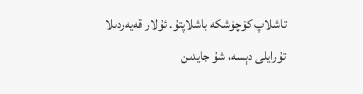تاشلاپ كۆچۈشكە باشلاپتۇ. ئۇلار قەيەردىلا تۇرايلى دېسە، شۇ جايدىن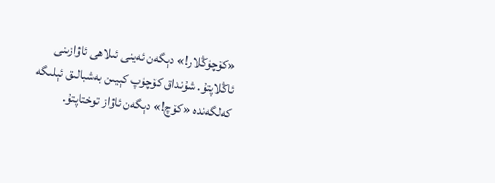«كۆچۈڭلار!» دېگەن ئەينى ئىلاھى ئاۋازىنى ئاڭلاپتۇ. شۇنداق كۆچۈپ كېيىن بەشبالىق ئېلىگە كەلگەندە «كۆچ!» دېگەن ئاۋاز توختاپتۇ.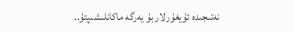نەتىجىدە ئۇيغۇرلار بۇ يەرگە ماكانلىشىپتۇ..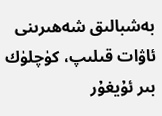بەشبالىق شەھىرىنى ئاۋات قىلىپ، كۈچلۈك بىر ئۇيغۇر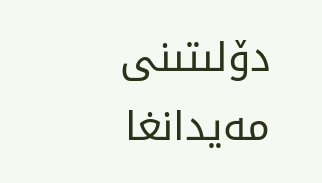دۆلىتىنى مەيدانغا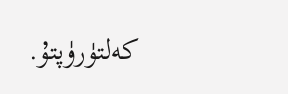كەلتۈرۈپتۇ.